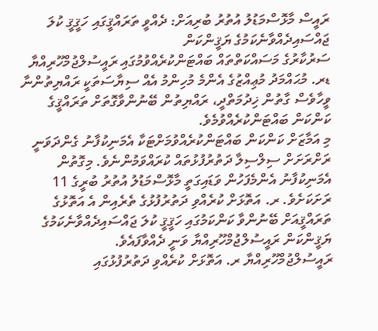ރައީސް މާޅޮސްމަޑުލު އުތުރު ބުރިއަށް: ދެއްވީ ތަރައްޤީގައި ހަޤީޤީ ކުލަ ޖައްސައިދެއްވާނެކަމުގެ ޔަޤީންކަން
ސަރުކާރުގެ މަސައްކަތްތައް ބައްޓަންކުރެއްވުމުގައި ރައީސުލްޖުމްހޫރިއްޔާ ޑރ. މުޙައްމަދު މުޢިއްޒުގެ އެންމެ މުހިންމު އެއް ސިޔާސަތަކީ ރައްޔިތުންނާ ވީހާވެސް ގާތުން ޚިދުމަތްދީ، ރައްޔިތުން ބޭނުންވާގޮތަށް ތަރައްޤީގެ ކަންކަން ބައްޓަންކުރެއްވުމެވެ.
މި އަމާޒަށް ކަންކަން ބައްޓަންކުރެއްވުމަށްޓަކާ އެމަނިކުފާނު ގެންދަވަނީ ރަށްރަށަށް ސިލްސިލާ ދަތުރުފުޅުތައް ކުރައްވަމުންނެވެ. މިގޮތުން އެމަނިކުފާނު އެންމެފަހުން ވަޑައިގަތީ މާޅޮސްމަޑުލު އުތުރު ބުރީގެ 11 ރަށަކަށެވެ. ރ. އަތޮޅަށް ކުރެއްވި ދަތުރުފުޅުގެ ތެރެއިން އެ އަތޮޅުގެ ތަރައްޤީއަށް ބޭނުންވާ ކަންކަމުގައި ހަޤީޤީ ކުލަ ޖައްސައިދެއްވާނެކަމުގެ ޔަޤީންކަން ރައީސުލްޖުމްހޫރިއްޔާ ވަނީ ދެއްވާފައެވެ.
ރައީސުލްޖުމްހޫރިއްޔާ ރ. އަތޮޅަށް ކުރެއްވި ދަތުރުފުޅުގައި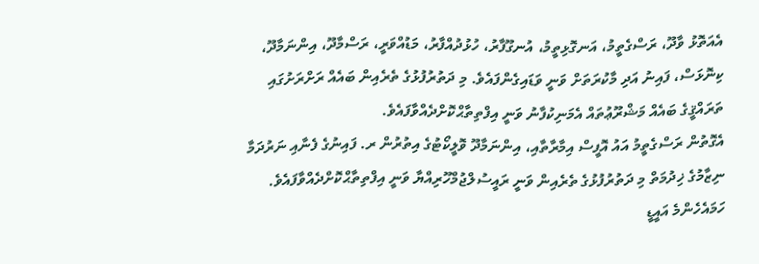އެއަތޮޅު ވާދޫ، ރަސްގެތީމު، އަނގޮޅިތީމު، އުނގޫފާރު، ހުޅުދުއްފާރު، މަޑުއްވަރީ، ރަސްމާދޫ، އިންނަމާދޫ، ކިނޮޅަސް، ފައިނު އަދި މާކުރަތަށް ވަނީ ވަޑައިގެންފައެވެ. މި ދަތުރުފުޅުގެ ތެރެއިން ބައެއް ރަށްރަށުގައި ތަރައްޤީގެ ބައެއް މަޝްރޫޢުތައް އެމަނިކުފާނު ވަނީ އިފްތިތާޙްކޮށްދެއްވާފައެވެ.
އެގޮތުން ރަސްގެތީމު އައު އޮފީސް އިމާރާތާއި، އިންނަމާދޫ ވޮލީކޯޓުގެ އިތުރުން ރ. ފައިނުގެ ފެނާއި ނަރުދަމާ ނިޒާމުގެ ޚިދުމަތް މި ދަތުރުފުޅުގެ ތެރެއިން ވަނީ ރައީސުލްޖުމްހޫރިއްޔާ ވަނީ އިފްތިތާޙްކޮށްދެއްވާފައެވެ. ހަމައެހެންމެ އައީޑީ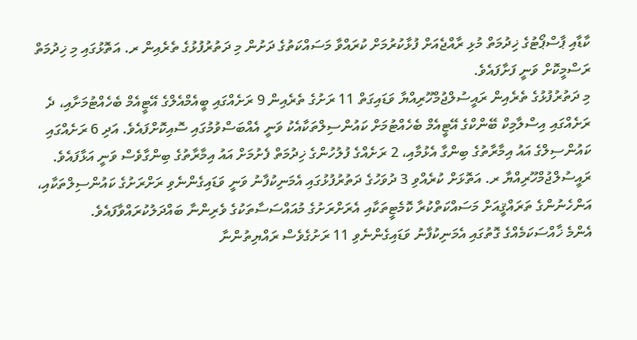ކާޑާއި ޕާސްޕޯޓުގެ ޚިދުމަތް މުޅި ރާއްޖެއަށް ފުޅާކުރުމަށް ކުރައްވާ މަސައްކަތުގެ ދަށުން މި ދަތުރުފުޅުގެ ތެރެއިން ރ. އަތޮޅުގައި މި ޚިދުމަތް ރަސްމީކޮށް ވަނީ ފަށާފައެވެ.
މި ދަތުރުފުޅުގެ ތެރެއިން ރައީސުލްޖުމްހޫރިއްޔާ ވަޑައިގަތް 11 ރަށުގެ ތެރެއިން 9 ރަށެއްގައި ބީއެމްއެލްގެ އޭޓީއެމް ބެހެއްޓުމަށާއި، ދެ ރަށެއްގައި އިސްލާމިކް ބޭންކްގެ އޭޓީއެމް ބެހެއްޓުމަށް ކައުންސިލްތަކާއެކު ވަނީ އެއްބަސްވުމުގައި ސޮއިކޮށްފައެވެ. އަދި 6 ރަށެއްގައި ކައުންސިލްގެ އައު އިމާރާތުގެ ބިންގާ އެޅުމާއި، 2 ރަށެއްގެ ފުލުހުންގެ ޚިދުމަތް ފެށުމަށް އައު އިމާރާތުގެ ބިންގާވެސް ވަނީ އަޅާފައެވެ.
ރައީސުލްޖުމްހޫރިއްޔާ ރ. އަތޮޅަށް ކުރެއްވި 3 ދުވަހުގެ ދަތުރުފުޅުގައި އެމަނިކުފާނު ވަނީ ވަޑައިގެންނެވި ރަށްރަށުގެ ކައުންސިލްތަކާއި، އަންހެނުންގެ ތަރައްޤީއަށް މަސައްކަތްކުރާ ކޮމެޓީތަކާއި އެރަށްރަށުގެ މުއައްސަސާތަކުގެ ވެރިންނާ ބައްދަލުކުރައްވާފައެވެ.
އެންމެ ޚާއްސަކަމެއްގެ ގޮތުގައި އެމަނިކުފާނު ވަޑައިގެންނެވި 11 ރަށުގެވެސް ރައްޔިތުންނާ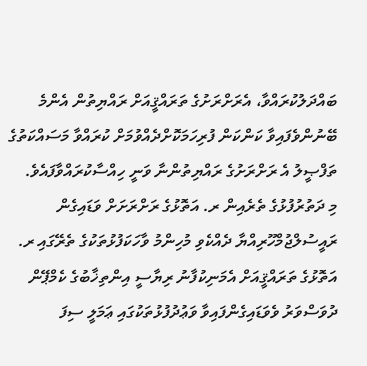ބައްދަލުކުރައްވާ، އެރަށްރަށުގެ ތަރައްޤީއަށް ރައްޔިތުން އެންމެ ބޭނުންވެފައިވާ ކަންކަން ފުރިހަމަކޮށްދެއްވުމަށް ކުރައްވާ މަސައްކަތުގެ ތަފްޞީލު އެ ރަށްރަށުގެ ރައްޔިތުންނާ ވަނީ ހިއްސާކުރައްވާފައެވެ.
މި ދަތުރުފުޅުގެ ތެރެއިން ރ. އަތޮޅުގެ ރަށްރަށަށް ވަޑައިގެން ރައީސުލްޖުމްހޫރިއްޔާ ދެއްކެވި މުހިންމު ވާހަކަފުޅުތަކުގެ ތެރޭގައި ރ. އަތޮޅުގެ ތަރައްޤީއަށް އެމަނިކުފާނު ރިޔާސީ އިންތިޚާބުގެ ކެމްޕޭން ދުވަސްވަރު ވެވަޑައިގެންފައިވާ ވަޢުދުފުޅުތަކުގައި ޢަމަލީ ސިފަ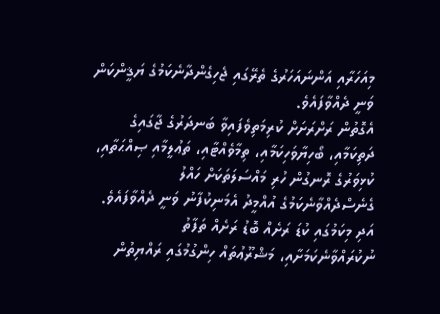މިއަހަރާއި އަންނައަހަރުގެ ތެރޭގައި ޖެހިގެންދާނެކަމުގެ ޔަޤީންކަން ވަނީ ދެއްވާފައެވެ.
އެގޮތުން ރަށްރަށަށް ކުރިމަތިވެފައިވާ ބަނދަރުގެ ޖާގައިގެ ދަތިކަމާއި، ބޯހިޔާވަހިކަމާއި، ތިމާވެއްޓާއި، ތަޢުލީމާއި ޞިއްޙަތާއި، ކުޅިވަރުގެ ރޮނގުން ހުރި މައްސަލަތަކަށް ހައްލު ގެނެސްދެއްވާނެކަމުގެ އުއްމީދު އެމަނިކުފާނު ވަނީ ދެއްވާފައެވެ. އަދި މިކަމުގައި ކުޑަ ރަށެއް ބޮޑު ރަށެއް ތަފާތު ނުކުރައްވާނެކަމަށާއި، މަޝްރޫޢުތައް ހިންގުމުގައި ރައްޔިތުން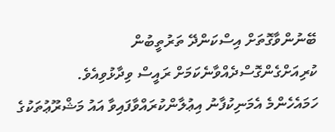ބޭނުންވާގޮތަށް އިސްކަންދޭ ތަރުތީބުން ކުރިއަށްގެންގޮސްދެއްވާނެކަމަށް ރައީސް ވިދާޅުވިއެވެ.
ހަމައެހެންމެ އެމަނިކުފާނު އިޢުލާންކުރައްވާފައިވާ އައު މަޝްރޫޢުތަކުގެ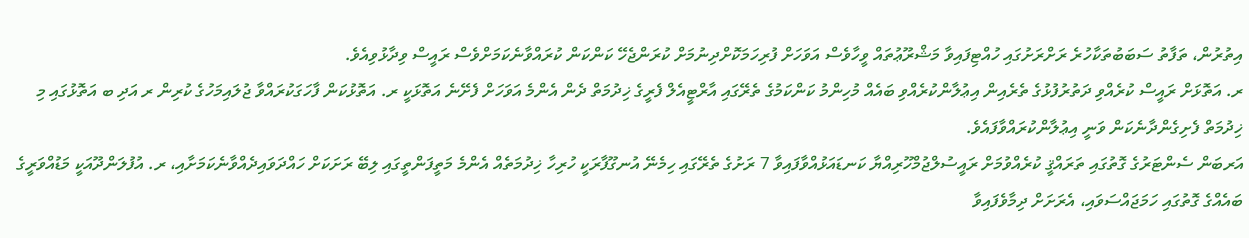އިތުރުން، ތަފާތު ސަބަބުތަކާހުރެ ރަށްރަށުގައި ހުއްޓިފައިވާ މަޝްރޫޢުތައް ވީހާވެސް އަވަހަށް ފުރިހަމަކޮށްދިނުމަށް ކުރަންޖެހޭ ކަންކަން ކުރައްވާނެކަމަށްވެސް ރައީސް ވިދާޅުވިއެވެ.
ރ. އަތޮޅަށް ރައީސް ކުރެއްވި ދަތުރުފުޅުގެ ތެރެއިން އިޢުލާންކުރެއްވި ބައެއް މުހިންމު ކަންކަމުގެ ތެރޭގައި އާރްޓީއެލް ފެރީގެ ޚިދުމަތް ދެން އެންމެ އަވަހަށް ފެށޭނެ އަތޮޅަކީ ރ. އަތޮޅުކަން ފާހަގަކުރައްވާ ޖުލައިމަހުގެ ކުރިން ރ އަދި ބ އަތޮޅުގައި މި ޚިދުމަތް ފެށިގެންދާނެކަން ވަނީ އިޢުލާންކުރައްވާފައެވެ.
އަރބަން ސެންޓަރުގެ ގޮތުގައި ތަރައްޤީ ކުރެއްވުމަށް ރައީސުލްޖުމްހޫރިއްޔާ ކަނޑައަޅުއްވާފައިވާ 7 ރަށުގެ ތެރޭގައި ހިމެނޭ އުނގޫފާރަކީ ހުރިހާ ޚިދުމަތެއް އެންމެ މަތީފަންތީގައި ލިބޭ ރަށަކަށް ހައްދަވައިދެއްވާނެކަމަށާއި، ރ. އުފުލަންދޫއަކީ މަޑުއްވަރީގެ ބައެއްގެ ގޮތުގައި ހަމަޖައްސަވައި، އެރަށަށް ދިމާވެފައިވާ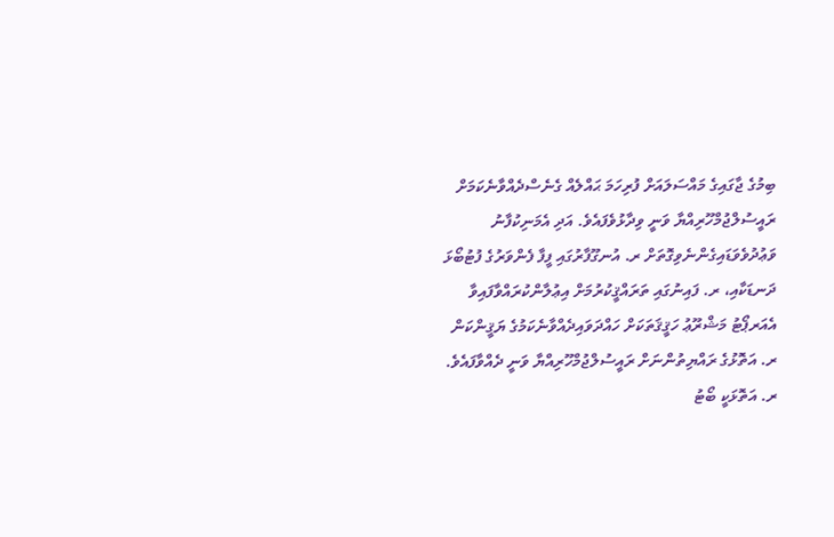ބިމުގެ ޖާގައިގެ މައްސަލައަށް ފުރިހަމަ ޙައްލެއް ގެނެސްދެއްވާނެކަމަށް ރައީސުލްޖުމްހޫރިއްޔާ ވަނީ ވިދާޅުވެފައެވެ. އަދި އެމަނިކުފާނު ވަޢުދުވެވަޑައިގެންނެވިގޮތަށް ރ. އުނގޫފާރުގައި ފީފާ ފެންވަރުގެ ފުޓުބޯޅަ ދަނޑަކާއި، ރ. ފައިނުގައި ތަރައްޤީކުރުމަށް އިޢުލާންކުރައްވާފައިވާ އެއަރޕޯޓު މަޝްރޫޢު ހަޤީޤަތަކަށް ހައްދަވައިދެއްވާނެކަމުގެ ޔަޤީންކަން ރ. އަތޮޅުގެ ރައްޔިތުންނަށް ރައީސުލްޖުމްހޫރިއްޔާ ވަނީ ދެއްވާފައެވެ.
ރ. އަތޮޅަކީ ބޯޓު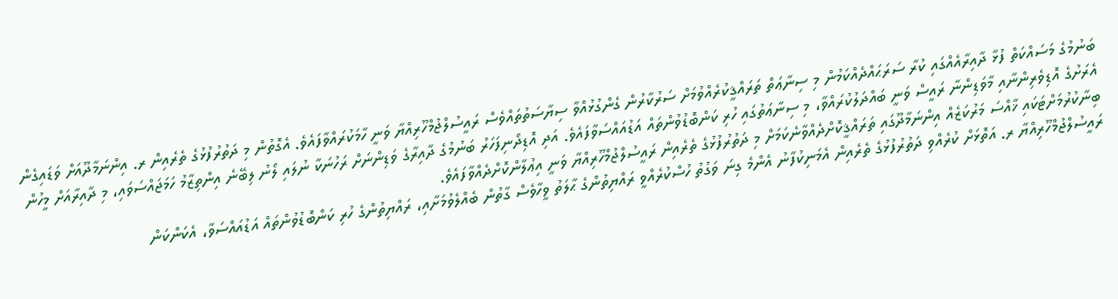ބަނުމުގެ މަސައްކަތް ފުޅާ ދާއިރާއެއްގައި ކުރާ ސަރަޙައްދެއްކަމުން މި ސިނާޢަތް ތަރައްޤީކުރެއްވުމަށް ސަރުކާރުން ގެންގުޅުއްވާ ސިޔާސަތުތައްވެސް ރައީސުލްޖުމްހޫރިއްޔާ ވަނީ ހާމަކުރައްވާފައެވެ. އެގޮތުން މި ދަތުރުފުޅުގެ ތެރެއިން ރ. އިންނަމާދޫއަށް ވަޑައިގެން އެރަށުގެ އޮޑިވެރިންނާއި މާވަޑިންނާ ރައީސް ވަނީ ބައްދަލުކުރައްވާ، މި ސިނާޢަތުގައި ހުރި ކަންބޮޑުވުންތައް އަޑުއައްސަވާފައެވެ. އަދި އޮޑިދޯނިފަހަރު ބަނުމުގެ ދާއިރާގެ ވަޑިންނަށް ރަހުނަކާ ނުލައި ލޯނު ލިބޭނެ އިންތިޒާމު ހަމަޖައްސަވައި، މި ދާއިރާއަށް މީހުން ބިނާކުރުމަށްޓަކައި ޚާއްސަ މަރުކަޒެއް އިންނަމާދޫގައި ތަރައްޤީކޮށްދެއްވާނެކަމަށް މި ދަތުރުފުޅުގެ ތެރެއިން ރައީސުލްޖުމްހޫރިއްޔާ ވަނީ އިޢުލާންކޮށްދެއްވާފައެވެ.
ރައީސުލްޖުމްހޫރިއްޔާ ރ. އަތޮޅަށް ކުރެއްވި ދަތުރުފުޅުގެ ތެރެއިން އެމަނިކުފާނު އެންމެ ގިނަ ވަގުތު ހުސްކުރެއްވީ ރައްޔިތުންގެ ޙާލަތު ވީހާވެސް ގާތުން ބެއްލެވުމަށާއި، ރައްޔިތުންގެ ހުރި ކަންބޮޑުވުންތައް އަޑުއައްސަވާ، އެކަންކަން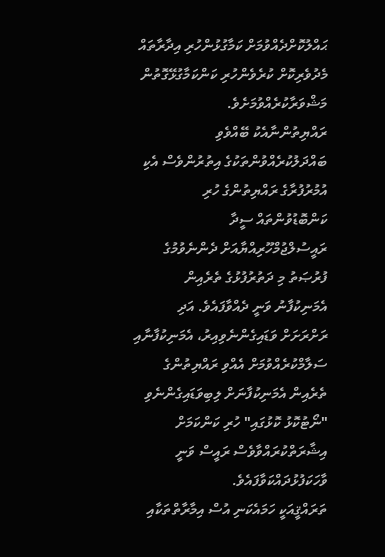ޙައްލުކޮށްދެއްވުމަށް ކަމާގުޅުންހުރި އިދާރާތައް މެދުވެރިކޮށް ކުރެވެންހުރި ކަންކަމާގުޅޭގޮތުން މަޝްވަރާކުރެއްވުމަށެވެ.
ރައްޔިތުންނާއެކު ބޭއްވެވި ބައްދަލުކުރެއްވުންތަކުގެ އިތުރުންވެސް އެކި އުމުރުފުރާގެ ރައްޔިތުންގެ ހުރި ކަންބޮޑުވުންތައް ސީދާ ރައީސުލްޖުމްހޫރިއްޔާއަށް ދެންނެވުމުގެ ފުރުޞަތު މި ދަތުރުފުޅުގެ ތެރެއިން އެމަނިކުފާނު ވަނީ ދެއްވާފައެވެ. އަދި ރަށްރަށަށް ވަޑައިގެންނެވިއިރު، އެމަނިކުފާނާއި ސަލާމްކުރެއްވުމަށް އެއްވި ރައްޔިތުންގެ ތެރެއިން އެމަނިކުފާނަށް ލިބިވަޑައިގެންނެވި "ނޯޓުކޮޅު ކޮޅުގައި" ހުރި ކަންކަމަށް އިޝާރަތްކުރައްވާވެސް ރައީސް ވަނީ ވާހަކަފުޅުދައްކަވާފައެވެ.
ތަރައްޤީއަކީ ހަމައެކަނި އުސް އިމާރާތްތަކާއި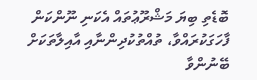ބޮޑެތި ބިޔަ މަޝްރޫޢުތައް އެކަނި ނޫންކަން ފާހަގަކުރައްވާ، ތުއްތުކުދިންނާއި އާއިލާތަކަށް ބޭނުންވާ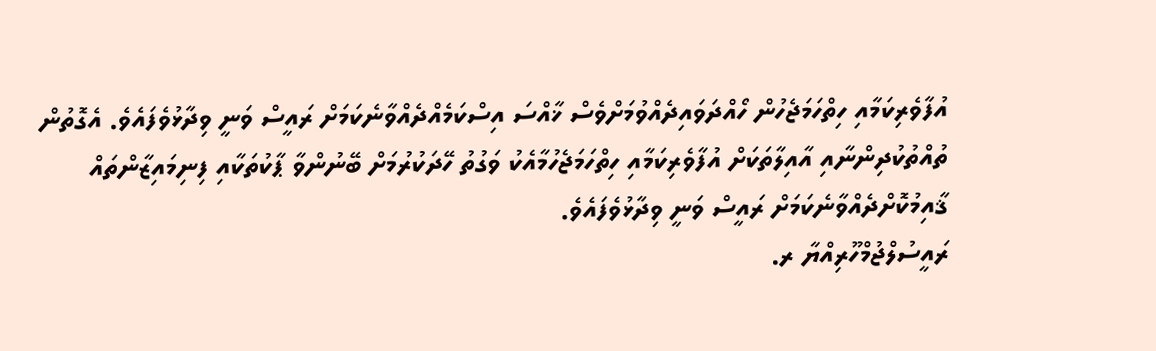އުފާވެރިކަމާއި ހިތްހަމަޖެހުން ހޯއްދަވައިދެއްވުމަށްވެސް ޚާއްސަ އިސްކަމެއްދެއްވާނެކަމަށް ރައީސް ވަނީ ވިދާޅުވެފައެވެ. އެގޮތުން ތުއްތުކުދިންނާއި އާއިލާތަކަށް އުފާވެރިކަމާއި ހިތްހަމަޖެހުމާއެކު ވަގުތު ހޭދަކުރުމަށް ބޭނުންވާ ޕާކުތަކާއި ފިނިމައިޒާންތައް ޤާއިމުކޮށްދެއްވާނެކަމަށް ރައީސް ވަނީ ވިދާޅުވެފައެވެ.
ރައީސުލްޖުމްހޫރިއްޔާ ރ.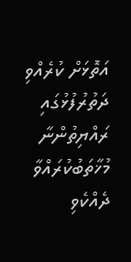އަތޮޅަށް ކުރެއްވި ދަތުރުފުޅުގައި ރައްޔިތުންނާ މުޚާތަބުކުރައްވާ ދެއްކެވި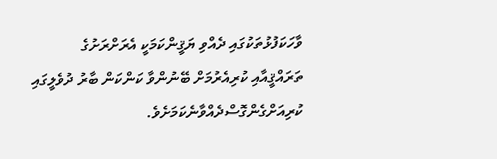ވާހަކަފުޅުތަކުގައި ދެއްވި ޔަޤީންކަމަކީ އެރަށްރަށުގެ ތަރައްޤީއާއި ކުރިއެރުމަށް ބޭނުންވާ ކަންކަން ބާރު ދުވެލީގައި ކުރިއަށްގެންގޮސްދެއްވާނެކަމަށެވެ.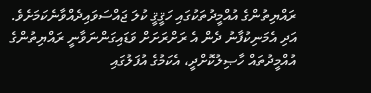ރައްޔިތުންގެ އުއްމީދުތަކުގައި ހަޤީޤީ ކުލަ ޖައްސަވައިދެއްވާނެކަމަށެވެ. އަދި އެމަނިކުފާނު ދެން އެ ރަށްރަށަށް ވަޑައިގަންނަވާނީ ރައްޔިތުންގެ އުއްމީދުތައް ހާޞިލުކޮށްދީ، އެކަމުގެ އުފަލުގައި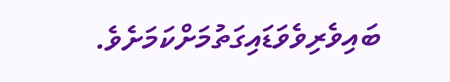ބައިވެރިވެވަޑައިގަތުމަށްކަމަށެވެ.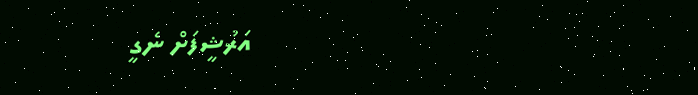އަރުޝީފަށް ނެގީ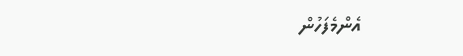އެންމެފަހުން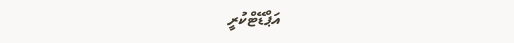އަޕްޑޭޓްކުރީ